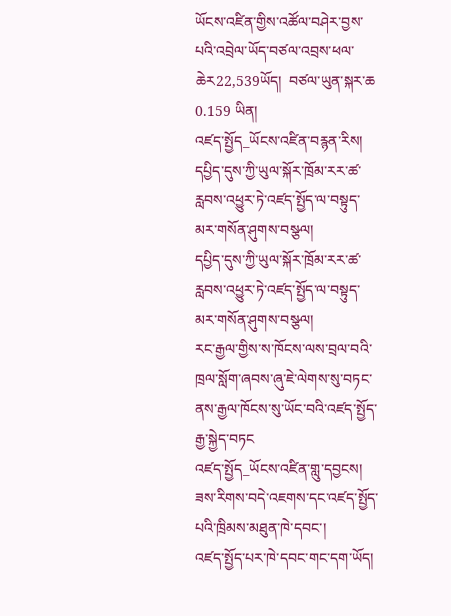ཡོངས་འཛིན་གྱིས་འཚོལ་བཤེར་བྱས་པའི་འབྲེལ་ཡོད་བཙལ་འབྲས་ཕལ་ཆེར22,539ཡོད།  བཙལ་ཡུན་སྐར་ཆ 0.159 ཡིན།
འཛད་སྤྱོད_ཡོངས་འཛིན་བརྙན་རིས།
དཔྱིད་དུས་ཀྱི་ཡུལ་སྐོར་ཁྲོམ་རར་ཚ་རླབས་འཕྱུར་ཏེ་འཛད་སྤྱོད་ལ་བསྟུད་མར་གསོན་ཤུགས་བསྩལ།
དཔྱིད་དུས་ཀྱི་ཡུལ་སྐོར་ཁྲོམ་རར་ཚ་རླབས་འཕྱུར་ཏེ་འཛད་སྤྱོད་ལ་བསྟུད་མར་གསོན་ཤུགས་བསྩལ།
རང་རྒྱལ་གྱིས་ས་ཁོངས་ལས་བྲལ་བའི་ཁྲལ་སློག་ཞབས་ཞུ་ཇེ་ལེགས་སུ་བཏང་ནས་རྒྱལ་ཁོངས་སུ་ཡོང་བའི་འཛད་སྤྱོད་རྒྱ་སྐྱེད་བཏང
འཛད་སྤྱོད_ཡོངས་འཛིན་གླུ་དབྱངས།
ཟས་རིགས་བདེ་འཇགས་དང་འཛད་སྤྱོད་པའི་ཁྲིམས་མཐུན་ཁེ་དབང་།
འཛད་སྤྱོད་པར་ཁེ་དབང་གང་དག་ཡོད།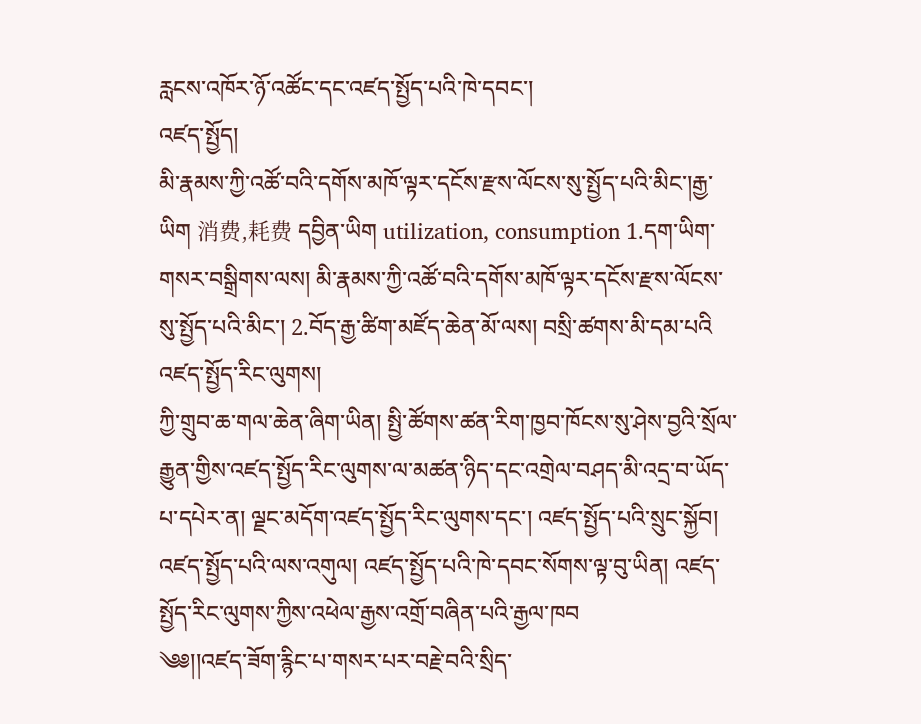རླངས་འཁོར་ཉོ་འཚོང་དང་འཛད་སྤྱོད་པའི་ཁེ་དབང་།
འཛད་སྤྱོད།
མི་རྣམས་ཀྱི་འཚོ་བའི་དགོས་མཁོ་ལྟར་དངོས་རྫས་ལོངས་སུ་སྤྱོད་པའི་མིང་།རྒྱ་ཡིག 消费,耗费 དབྱིན་ཡིག utilization, consumption 1.དག་ཡིག་གསར་བསྒྲིགས་ལས། མི་རྣམས་ཀྱི་འཚོ་བའི་དགོས་མཁོ་ལྟར་དངོས་རྫས་ལོངས་སུ་སྤྱོད་པའི་མིང་། 2.བོད་རྒྱ་ཚིག་མཛོད་ཆེན་མོ་ལས། བསྲི་ཚགས་མི་དམ་པའི
འཛད་སྤྱོད་རིང་ལུགས།
ཀྱི་གྲུབ་ཆ་གལ་ཆེན་ཞིག་ཡིན། སྤྱི་ཚོགས་ཚན་རིག་ཁྱབ་ཁོངས་སུ་ཤེས་བྱའི་སྲོལ་རྒྱུན་གྱིས་འཛད་སྤྱོད་རིང་ལུགས་ལ་མཚན་ཉིད་དང་འགྲེལ་བཤད་མི་འདྲ་བ་ཡོད་པ་དཔེར་ན། ལྗང་མདོག་འཛད་སྤྱོད་རིང་ལུགས་དང་། འཛད་སྤྱོད་པའི་སྲུང་སྐྱོབ། འཛད་སྤྱོད་པའི་ལས་འགུལ། འཛད་སྤྱོད་པའི་ཁེ་དབང་སོགས་ལྟ་བུ་ཡིན། འཛད་སྤྱོད་རིང་ལུགས་ཀྱིས་འཕེལ་རྒྱས་འགྲོ་བཞིན་པའི་རྒྱལ་ཁབ
༄༅།།འཛད་ཟོག་རྙིང་པ་གསར་པར་བརྗེ་བའི་སྲིད་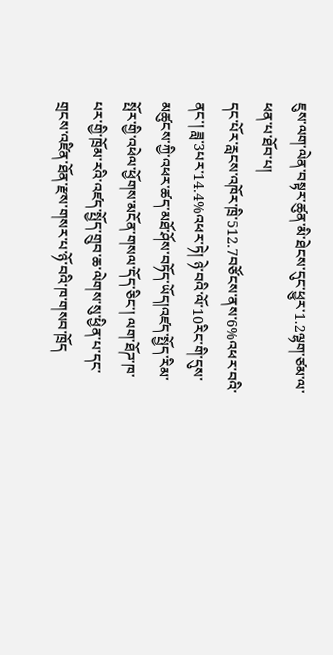ཇུས་ལག་ལེན་བསྟར་ཚུན་མི་ཐེངས་དུང་ཕྱུར་1.2ལྷག་ཙམ་ལ་ཕན་པ་ཐོབ་པ།
དང་པོར་རླངས་འཁོར་ཁྲི་512.7བཙོངས་ནས་6%འཕར་བའི་ནང་། ཟླ་3པར་14.4%འཕར་ཏེ། ཉེ་བའི་ལོ་10རིང་གི་དུས་མཚུངས་ཀྱི་འཕར་ཚད་མཐོ་ཤོས་བཏོད་ཡོད།འཛད་སྤྱོད་རིམ་སྤོར་གྱི་འཕེལ་ཕྱོགས་མངོན་གསལ་དོད་ཅིང་། ལག་ཐོཌ་ཁ་པར་གྱི་ཁྲོམ་རའི་འཛད་སྤྱོད་གྲུབ་ཆ་ལེགས་སུ་ཕྱིན་པ་དང་གྲངས་འཛིན་ཐོན་རྫས་གསར་པ་ཉོ་བའི་ཁ་གསབ་ཁྲོད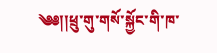༄༅།།ཕྲུ་གུ་གསོ་སྐྱོང་གི་ཁ་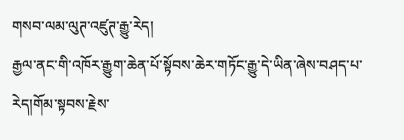གསབ་ལམ་ལུཊ་འཛུཊ་རྒྱུ་རེད།
རྒྱལ་ནང་གི་འཁོར་རྒྱུག་ཆེན་པོ་སྟོབས་ཆེར་གཏོང་རྒྱུ་དེ་ཡིན་ཞེས་བཤད་པ་རེད།གོམ་སྟབས་རྗེས་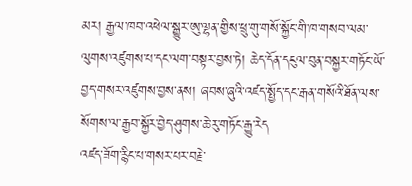མར། རྒྱལ་ཁབ་འཕེལ་སྒྱུར་ཨུ་ལྷན་གྱིས་ཕྲུ་གུ་གསོ་སྐྱོང་གི་ཁ་གསབ་ལམ་ལུགས་འཛུགས་པ་དང་ལག་བསྟར་བྱས་ཏེ། ཆེད་དོན་དངུལ་བུན་བསྐྱར་གཏོང་ཡོ་བྱད་གསར་འཛུགས་བྱས་ནས། ཞབས་ཞུའི་འཛད་སྤྱོད་དང་རྒན་གསོའི་ཐོན་ལས་སོགས་ལ་རྒྱབ་སྐྱོར་བྱེད་ཤུགས་ཆེ་རུ་གཏོང་རྒྱུ་རེད
འཛད་ཟོག་རྙིང་པ་གསར་པར་བརྗེ་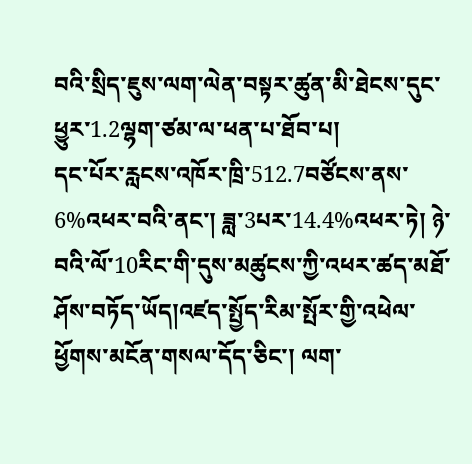བའི་སྲིད་ཇུས་ལག་ལེན་བསྟར་ཚུན་མི་ཐེངས་དུང་ཕྱུར་1.2ལྷག་ཙམ་ལ་ཕན་པ་ཐོབ་པ།
དང་པོར་རླངས་འཁོར་ཁྲི་512.7བཙོངས་ནས་6%འཕར་བའི་ནང་། ཟླ་3པར་14.4%འཕར་ཏེ། ཉེ་བའི་ལོ་10རིང་གི་དུས་མཚུངས་ཀྱི་འཕར་ཚད་མཐོ་ཤོས་བཏོད་ཡོད།འཛད་སྤྱོད་རིམ་སྤོར་གྱི་འཕེལ་ཕྱོགས་མངོན་གསལ་དོད་ཅིང་། ལག་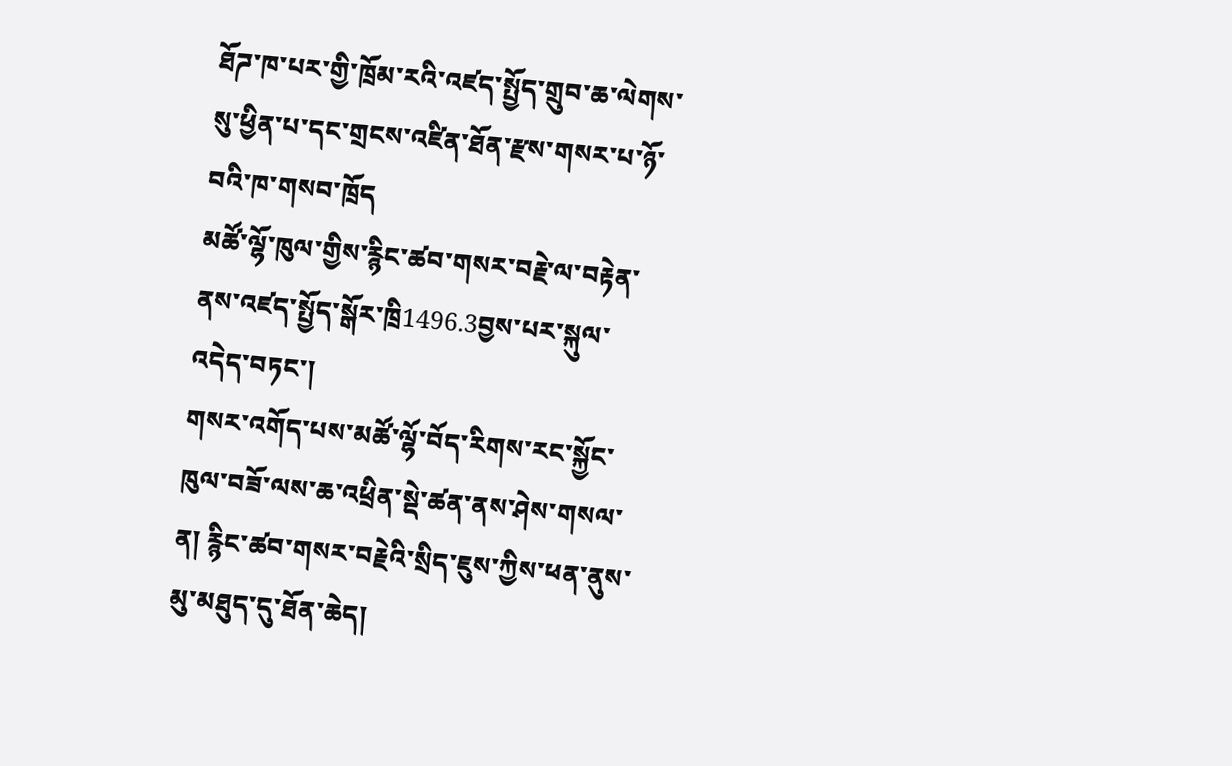ཐོཌ་ཁ་པར་གྱི་ཁྲོམ་རའི་འཛད་སྤྱོད་གྲུབ་ཆ་ལེགས་སུ་ཕྱིན་པ་དང་གྲངས་འཛིན་ཐོན་རྫས་གསར་པ་ཉོ་བའི་ཁ་གསབ་ཁྲོད
མཚོ་ལྷོ་ཁུལ་གྱིས་རྙིང་ཚབ་གསར་བརྗེ་ལ་བརྟེན་ནས་འཛད་སྤྱོད་སྒོར་ཁྲི1496.3བྱས་པར་སྐུལ་འདེད་བཏང་།
གསར་འགོད་པས་མཚོ་ལྷོ་བོད་རིགས་རང་སྐྱོང་ཁུལ་བཟོ་ལས་ཆ་འཕྲིན་སྡེ་ཚན་ནས་ཤེས་གསལ་ན། རྙིང་ཚབ་གསར་བརྗེའི་སྲིད་ཇུས་ཀྱིས་ཕན་ནུས་མུ་མཐུད་དུ་ཐོན་ཆེད།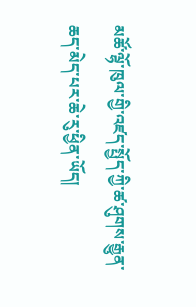མཚོ་ལྷོ་ཁུལ་གྱི་འཛད་སྤྱོད་ཀྱི་ཚ་ཤུགས་རྒྱུན་ཆད་མེད་པར་ཆེ་རུ་ཕྱིན་ཡོད།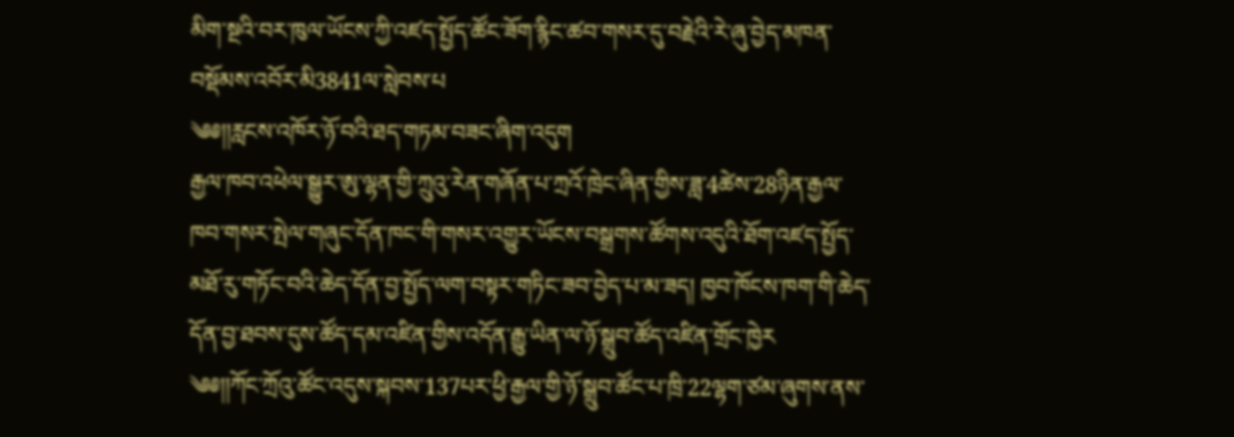མིག་སྔའི་བར་ཁུལ་ཡོངས་ཀྱི་འཛད་སྤྱོད་ཚོང་ཟོག་རྙིང་ཚབ་གསར་དུ་བརྗེའི་རེ་ཞུ་བྱེད་མཁན་བསྡོམས་འབོར་མི3841ལ་སླེབས་པ
༄༅།།རླངས་འཁོར་ཉོ་བའི་ཐད་གཏམ་བཟང་ཞིག་འདུག
རྒྱལ་ཁབ་འཕེལ་སྒྱུར་ཨུ་ལྷན་གྱི་ཀྲུའུ་རེན་གཞོན་པ་ཀྲའོ་ཁྲེང་ཞིན་གྱིས་ཟླ་4ཚེས་28ཉིན་རྒྱལ་ཁབ་གསར་སྤེལ་གཞུང་དོན་ཁང་གི་གསར་འགྱུར་ཡོངས་བསྒྲགས་ཚོགས་འདུའི་ཐོག་འཛད་སྤྱོད་མཐོ་རུ་གཏོང་བའི་ཆེད་དོན་བྱ་སྤྱོད་ལག་བསྟར་གཏིང་ཟབ་བྱེད་པ་མ་ཟད། ཁྱབ་ཁོངས་ཁག་གི་ཆེད་དོན་བྱ་ཐབས་དུས་ཚོད་དམ་འཛིན་གྱིས་འདོན་རྒྱུ་ཡིན་ལ་ཉོ་སྒྲུབ་ཚོད་འཛིན་གྲོང་ཁྱེར
༄༅།།ཀོང་ཀྲོའུ་ཚོང་འདུས་སྐབས་137པར་ཕྱི་རྒྱལ་གྱི་ཉོ་སྒྲུབ་ཚོང་པ་ཁྲི་22ལྷག་ཙམ་ཞུགས་ནས་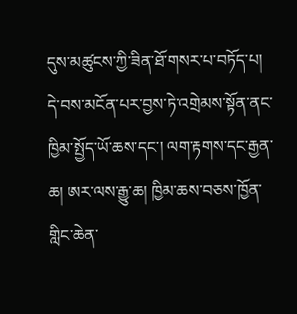དུས་མཚུངས་ཀྱི་ཟིན་ཐོ་གསར་པ་བཏོད་པ།
དེ་བས་མངོན་པར་བྱས་ཏེ་འགྲེམས་སྟོན་ནང་ཁྱིམ་སྤྱོད་ཡོ་ཆས་དང་། ལག་རྟགས་དང་རྒྱན་ཆ། ཨར་ལས་རྒྱུ་ཆ། ཁྱིམ་ཆས་བཅས་ཁྱོན་གླིང་ཆེན་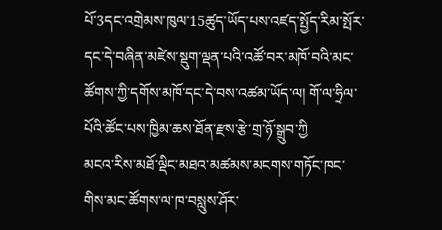པོ་3དང་འགྲེམས་ཁུལ་15ཚུད་ཡོད་པས་འཛད་སྤྱོད་རིམ་སྤོར་དང་དེ་བཞིན་མཛེས་སྡུག་ལྡན་པའི་འཚོ་བར་མཁོ་བའི་མང་ཚོགས་ཀྱི་དགོས་མཁོ་དང་དེ་བས་འཚམ་ཡོད་ལ། གོ་ལ་ཧྲིལ་པོའི་ཚོང་པས་ཁྱིམ་ཆས་ཐོན་རྫས་རྩེ་གྲ་ཉོ་སྒྲུབ་ཀྱི
མངའ་རིས་མཐོ་ལྡིང་མཐའ་མཚམས་མངགས་གཏོང་ཁང་གིས་མང་ཚོགས་ལ་ཁ་བསླུས་ཤོར་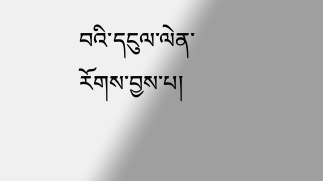བའི་དངུལ་ལེན་རོགས་བྱས་པ།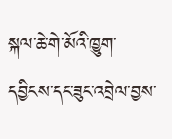སྐལ་ཆེ་གེ་མོའི་ཁྱུག་དབྱིངས་དང་ཟུང་འབྲེལ་བྱས་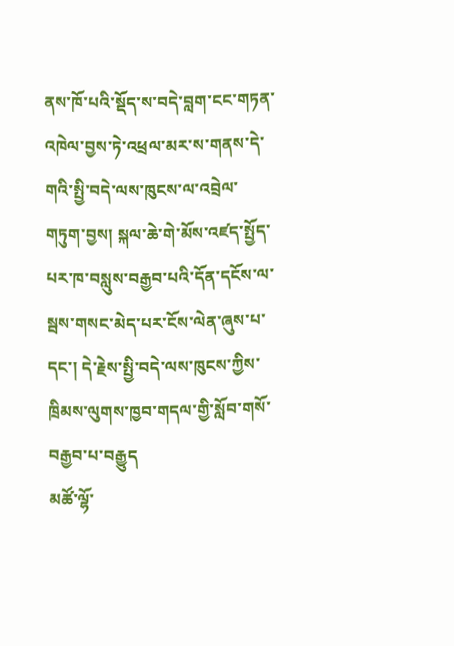ནས་ཁོ་པའི་སྡོད་ས་བདེ་བླག་ངང་གཏན་འཁེལ་བྱས་ཏེ་འཕྲལ་མར་ས་གནས་དེ་གའི་སྤྱི་བདེ་ལས་ཁུངས་ལ་འབྲེལ་གཏུག་བྱས། སྐལ་ཆེ་གེ་མོས་འཛད་སྤྱོད་པར་ཁ་བསླུས་བརྒྱབ་པའི་དོན་དངོས་ལ་སྦས་གསང་མེད་པར་ངོས་ལེན་ཞུས་པ་དང་། དེ་རྗེས་སྤྱི་བདེ་ལས་ཁུངས་ཀྱིས་ཁྲིམས་ལུགས་ཁྱབ་གདལ་གྱི་སློབ་གསོ་བརྒྱབ་པ་བརྒྱུད
མཚོ་ལྷོ་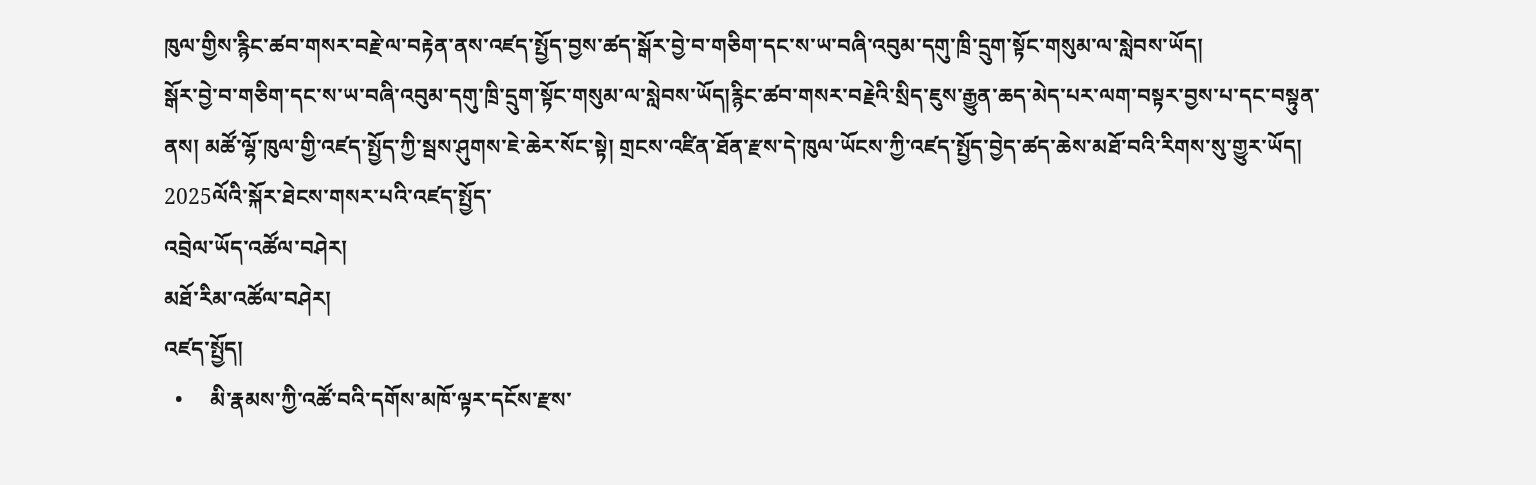ཁུལ་གྱིས་རྙིང་ཚབ་གསར་བརྗེ་ལ་བརྟེན་ནས་འཛད་སྤྱོད་བྱས་ཚད་སྒོར་བྱེ་བ་གཅིག་དང་ས་ཡ་བཞི་འབུམ་དགུ་ཁྲི་དྲུག་སྟོང་གསུམ་ལ་སླེབས་ཡོད།
སྒོར་བྱེ་བ་གཅིག་དང་ས་ཡ་བཞི་འབུམ་དགུ་ཁྲི་དྲུག་སྟོང་གསུམ་ལ་སླེབས་ཡོད།རྙིང་ཚབ་གསར་བརྗེའི་སྲིད་ཇུས་རྒྱུན་ཆད་མེད་པར་ལག་བསྟར་བྱས་པ་དང་བསྟུན་ནས། མཚོ་ལྷོ་ཁུལ་གྱི་འཛད་སྤྱོད་ཀྱི་སྦས་ཤུགས་ཇེ་ཆེར་སོང་སྟེ། གྲངས་འཛིན་ཐོན་རྫས་དེ་ཁུལ་ཡོངས་ཀྱི་འཛད་སྤྱོད་བྱེད་ཚད་ཆེས་མཐོ་བའི་རིགས་སུ་གྱུར་ཡོད། 2025ལོའི་སྐོར་ཐེངས་གསར་པའི་འཛད་སྤྱོད་
འབྲེལ་ཡོད་འཚོལ་བཤེར།
མཐོ་རིམ་འཚོལ་བཤེར།
འཛད་སྤྱོད།
  •     མི་རྣམས་ཀྱི་འཚོ་བའི་དགོས་མཁོ་ལྟར་དངོས་རྫས་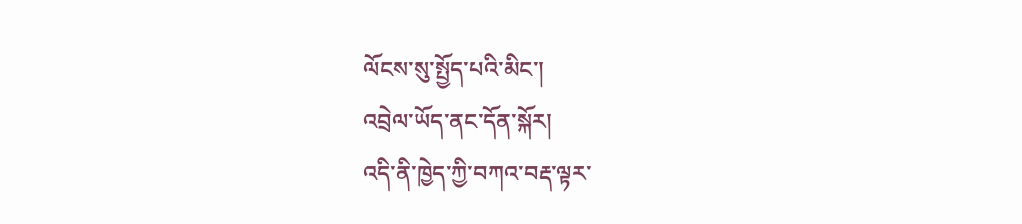ལོངས་སུ་སྤྱོད་པའི་མིང་།
འབྲེལ་ཡོད་ནང་དོན་སྐོར།
འདི་ནི་ཁྱེད་ཀྱི་བཀའ་བརྡ་ལྟར་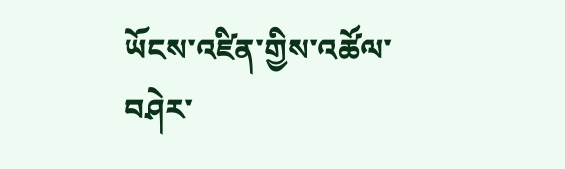ཡོངས་འཛིན་གྱིས་འཚོལ་བཤེར་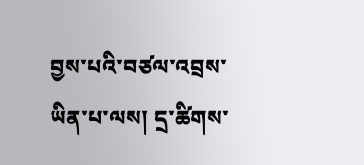བྱས་པའི་བཙལ་འབྲས་ཡིན་པ་ལས། དྲ་ཚིགས་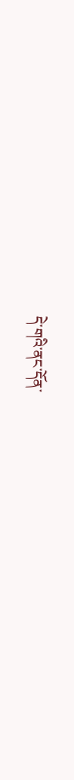དེ་གའི་ནང་དོན་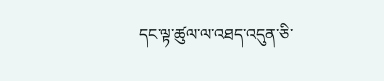དང་ལྟ་ཚུལ་ལ་འཐད་འདུན་ཅི་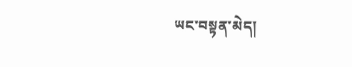ཡང་བསྟན་མེད།